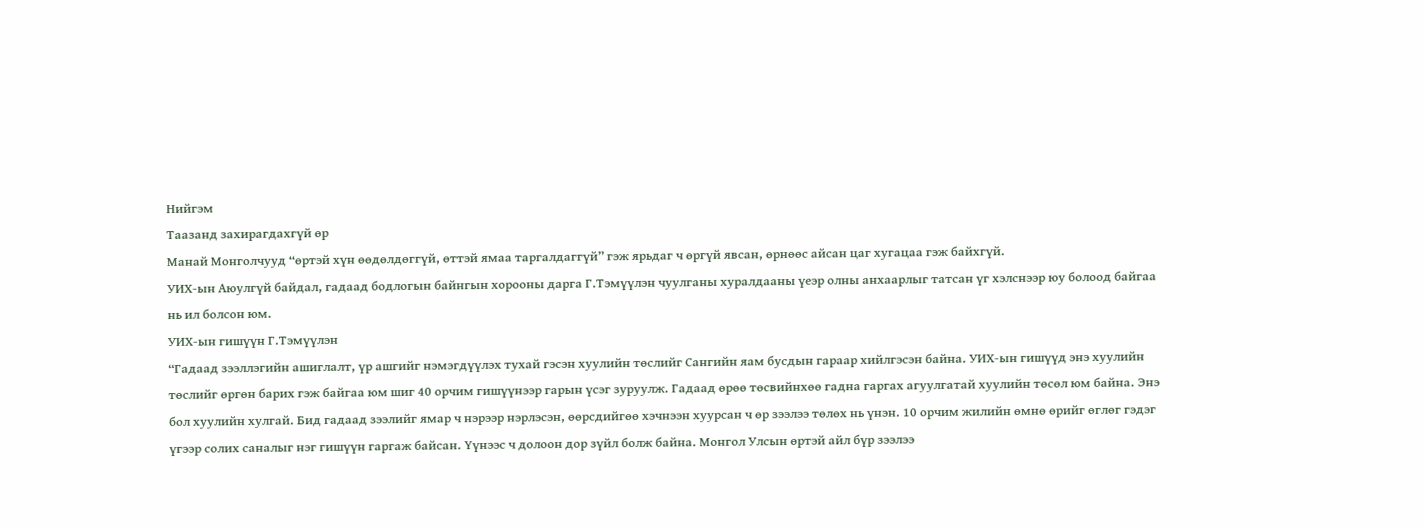Нийгэм
Таазанд захирагдахгүй өр
Манай Монголчууд “өртэй хүн өөдөлдөггүй, өттэй ямаа таргалдаггүй” гэж ярьдаг ч өргүй явсан, өрнөөс айсан цаг хугацаа гэж байхгүй.
УИХ-ын Аюулгүй байдал, гадаад бодлогын байнгын хорооны дарга Г.Тэмүүлэн чуулганы хуралдааны үеэр олны анхаарлыг татсан үг хэлснээр юу болоод байгаа нь ил болсон юм.
УИХ-ын гишүүн Г.Тэмүүлэн
“Гадаад зээллэгийн ашиглалт, үр ашгийг нэмэгдүүлэх тухай гэсэн хуулийн төслийг Сангийн яам бусдын гараар хийлгэсэн байна. УИХ-ын гишүүд энэ хуулийн төслийг өргөн барих гэж байгаа юм шиг 40 орчим гишүүнээр гарын үсэг зуруулж. Гадаад өрөө төсвийнхөө гадна гаргах агуулгатай хуулийн төсөл юм байна. Энэ бол хуулийн хулгай. Бид гадаад зээлийг ямар ч нэрээр нэрлэсэн, өөрсдийгөө хэчнээн хуурсан ч өр зээлээ төлөх нь үнэн. 10 орчим жилийн өмнө өрийг өглөг гэдэг үгээр солих саналыг нэг гишүүн гаргаж байсан. Үүнээс ч долоон дор зүйл болж байна. Монгол Улсын өртэй айл бүр зээлээ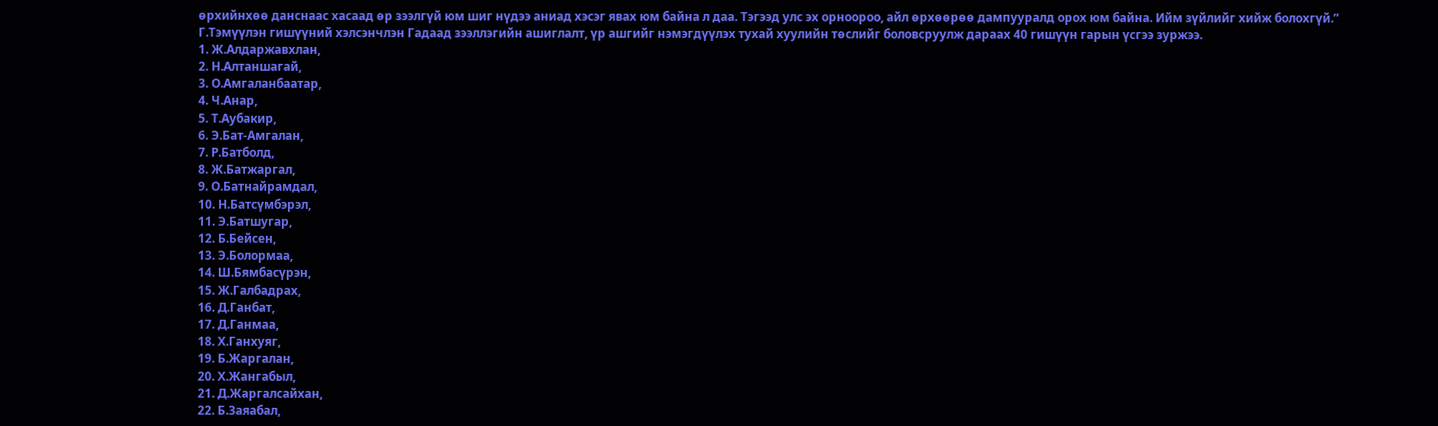өрхийнхөө данснаас хасаад өр зээлгүй юм шиг нүдээ аниад хэсэг явах юм байна л даа. Тэгээд улс эх орноороо, айл өрхөөрөө дампууралд орох юм байна. Ийм зүйлийг хийж болохгүй.”
Г.Тэмүүлэн гишүүний хэлсэнчлэн Гадаад зээллэгийн ашиглалт, үр ашгийг нэмэгдүүлэх тухай хуулийн төслийг боловсруулж дараах 40 гишүүн гарын үсгээ зуржээ.
1. Ж.Алдаржавхлан,
2. Н.Алтаншагай,
3. О.Амгаланбаатар,
4. Ч.Анар,
5. Т.Аубакир,
6. Э.Бат-Амгалан,
7. Р.Батболд,
8. Ж.Батжаргал,
9. О.Батнайрамдал,
10. Н.Батсүмбэрэл,
11. Э.Батшугар,
12. Б.Бейсен,
13. Э.Болормаа,
14. Ш.Бямбасүрэн,
15. Ж.Галбадрах,
16. Д.Ганбат,
17. Д.Ганмаа,
18. Х.Ганхуяг,
19. Б.Жаргалан,
20. Х.Жангабыл,
21. Д.Жаргалсайхан,
22. Б.Заяабал,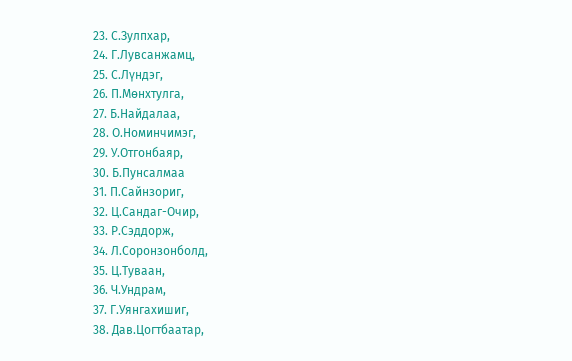23. С.Зулпхар,
24. Г.Лувсанжамц,
25. С.Лүндэг,
26. П.Мөнхтулга,
27. Б.Найдалаа,
28. О.Номинчимэг,
29. У.Отгонбаяр,
30. Б.Пунсалмаа
31. П.Сайнзориг,
32. Ц.Сандаг-Очир,
33. Р.Сэддорж,
34. Л.Соронзонболд,
35. Ц.Туваан,
36. Ч.Ундрам,
37. Г.Уянгахишиг,
38. Дав.Цогтбаатар,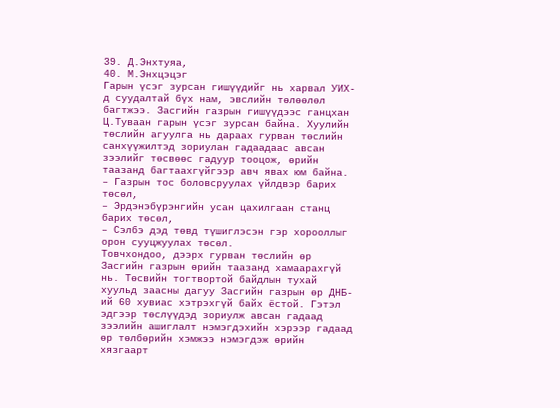39. Д.Энхтуяа,
40. М.Энхцэцэг
Гарын үсэг зурсан гишүүдийг нь харвал УИХ-д суудалтай бүх нам, эвслийн төлөөлөл багтжээ. Засгийн газрын гишүүдээс ганцхан Ц.Туваан гарын үсэг зурсан байна. Хуулийн төслийн агуулга нь дараах гурван төслийн санхүүжилтэд зориулан гадаадаас авсан зээлийг төсвөөс гадуур тооцож, өрийн таазанд багтаахгүйгээр авч явах юм байна.
– Газрын тос боловсруулах үйлдвэр барих төсөл,
– Эрдэнэбүрэнгийн усан цахилгаан станц барих төсөл,
– Сэлбэ дэд төвд түшиглэсэн гэр хорооллыг орон сууцжуулах төсөл.
Товчхондоо, дээрх гурван төслийн өр Засгийн газрын өрийн таазанд хамаарахгүй нь. Төсвийн тогтвортой байдлын тухай хуульд заасны дагуу Засгийн газрын өр ДНБ-ий 60 хувиас хэтрэхгүй байх ёстой. Гэтэл эдгээр төслүүдэд зориулж авсан гадаад зээлийн ашиглалт нэмэгдэхийн хэрээр гадаад өр төлбөрийн хэмжээ нэмэгдэж өрийн хязгаарт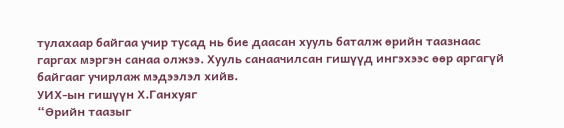тулахаар байгаа учир тусад нь бие даасан хууль баталж өрийн таазнаас гаргах мэргэн санаа олжээ. Хууль санаачилсан гишүүд ингэхээс өөр аргагүй байгааг учирлаж мэдээлэл хийв.
УИХ-ын гишүүн Х.Ганхуяг
“Өрийн таазыг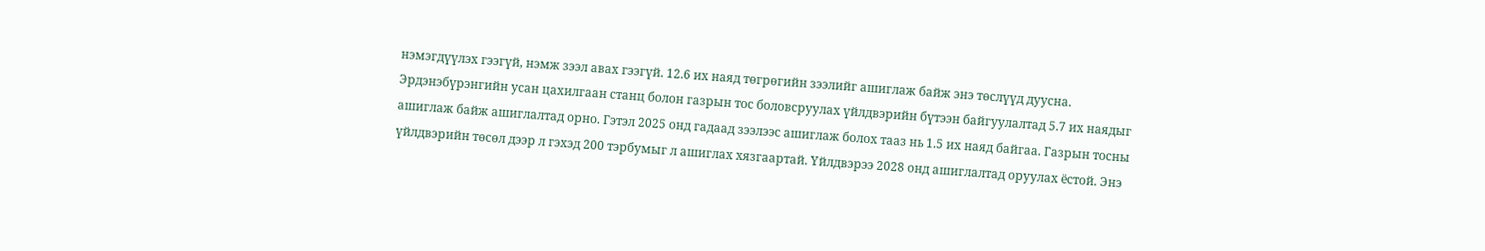нэмэгдүүлэх гээгүй, нэмж зээл авах гээгүй. 12.6 их наяд төгрөгийн зээлийг ашиглаж байж энэ төслүүд дуусна. Эрдэнэбүрэнгийн усан цахилгаан станц болон газрын тос боловсруулах үйлдвэрийн бүтээн байгуулалтад 5.7 их наядыг ашиглаж байж ашиглалтад орно. Гэтэл 2025 онд гадаад зээлээс ашиглаж болох тааз нь 1.5 их наяд байгаа. Газрын тосны үйлдвэрийн төсөл дээр л гэхэд 200 тэрбумыг л ашиглах хязгаартай. Үйлдвэрээ 2028 онд ашиглалтад оруулах ёстой. Энэ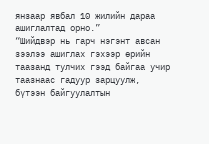янзаар явбал 10 жилийн дараа ашиглалтад орно.”
“Шийдвэр нь гарч нэгэнт авсан зээлээ ашиглах гэхээр өрийн таазанд тулчих гээд байгаа учир таазнаас гадуур зарцуулж, бүтээн байгуулалтын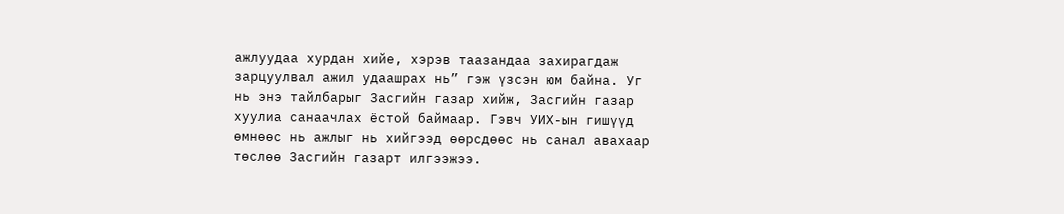ажлуудаа хурдан хийе, хэрэв таазандаа захирагдаж зарцуулвал ажил удаашрах нь” гэж үзсэн юм байна. Уг нь энэ тайлбарыг Засгийн газар хийж, Засгийн газар хуулиа санаачлах ёстой баймаар. Гэвч УИХ-ын гишүүд өмнөөс нь ажлыг нь хийгээд өөрсдөөс нь санал авахаар төслөө Засгийн газарт илгээжээ.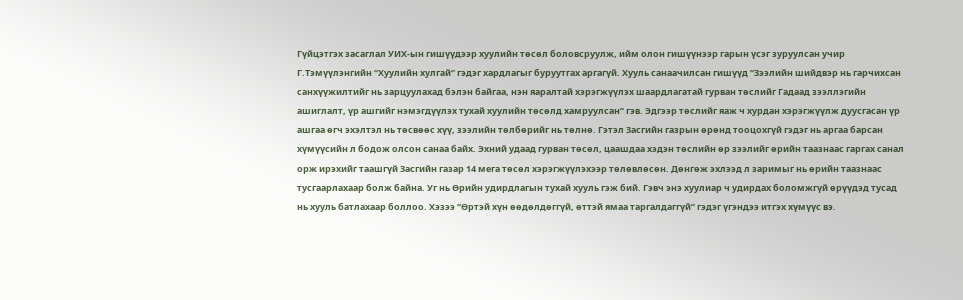Гүйцэтгэх засаглал УИХ-ын гишүүдээр хуулийн төсөл боловсруулж, ийм олон гишүүнээр гарын үсэг зуруулсан учир Г.Тэмүүлэнгийн “Хуулийн хулгай” гэдэг хардлагыг буруутгах аргагүй. Хууль санаачилсан гишүүд “Зээлийн шийдвэр нь гарчихсан санхүүжилтийг нь зарцуулахад бэлэн байгаа, нэн яаралтай хэрэгжүүлэх шаардлагатай гурван төслийг Гадаад зээллэгийн ашиглалт, үр ашгийг нэмэгдүүлэх тухай хуулийн төсөлд хамруулсан” гэв. Эдгээр төслийг яаж ч хурдан хэрэгжүүлж дуусгасан үр ашгаа өгч эхэлтэл нь төсвөөс хүү, зээлийн төлбөрийг нь төлнө. Гэтэл Засгийн газрын өрөнд тооцохгүй гэдэг нь аргаа барсан хүмүүсийн л бодож олсон санаа байх. Эхний удаад гурван төсөл, цаашдаа хэдэн төслийн өр зээлийг өрийн таазнаас гаргах санал орж ирэхийг таашгүй Засгийн газар 14 мега төсөл хэрэгжүүлэхээр төлөвлөсөн. Дөнгөж эхлээд л заримыг нь өрийн таазнаас тусгаарлахаар болж байна. Уг нь Өрийн удирдлагын тухай хууль гэж бий. Гэвч энэ хуулиар ч удирдах боломжгүй өрүүдэд тусад нь хууль батлахаар боллоо. Хэзээ “Өртэй хүн өөдөлдөггүй, өттэй ямаа таргалдаггүй” гэдэг үгэндээ итгэх хүмүүс вэ.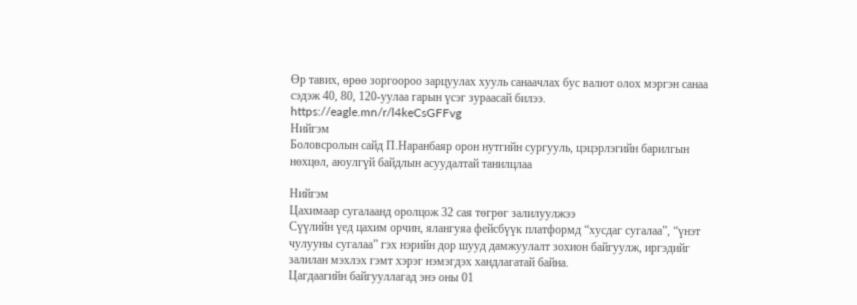Өр тавих, өрөө зоргоороо зарцуулах хууль санаачлах бус валют олох мэргэн санаа сэдэж 40, 80, 120-уулаа гарын үсэг зураасай билээ.
https://eagle.mn/r/l4keCsGFFvg
Нийгэм
Боловсролын сайд П.Наранбаяр орон нутгийн сургууль, цэцэрлэгийн барилгын нөхцөл, аюулгүй байдлын асуудалтай танилцлаа

Нийгэм
Цахимаар сугалаанд оролцож 32 сая төгрөг залилуулжээ
Сүүлийн үед цахим орчин, ялангуяа фейсбүүк платформд “хусдаг сугалаа”, “үнэт чулууны сугалаа” гэх нэрийн дор шууд дамжуулалт зохион байгуулж, иргэдийг залилан мэхлэх гэмт хэрэг нэмэгдэх хандлагатай байна.
Цагдаагийн байгууллагад энэ оны 01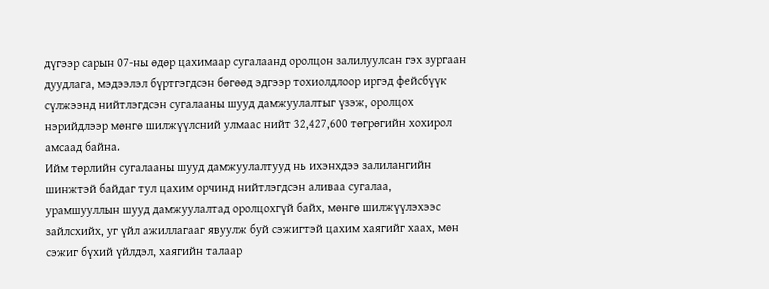дүгээр сарын 07-ны өдөр цахимаар сугалаанд оролцон залилуулсан гэх зургаан дуудлага, мэдээлэл бүртгэгдсэн бөгөөд эдгээр тохиолдлоор иргэд фейсбүүк сүлжээнд нийтлэгдсэн сугалааны шууд дамжуулалтыг үзэж, оролцох нэрийдлээр мөнгө шилжүүлсний улмаас нийт 32,427,600 төгрөгийн хохирол амсаад байна.
Ийм төрлийн сугалааны шууд дамжуулалтууд нь ихэнхдээ залилангийн шинжтэй байдаг тул цахим орчинд нийтлэгдсэн аливаа сугалаа, урамшууллын шууд дамжуулалтад оролцохгүй байх, мөнгө шилжүүлэхээс зайлсхийх, уг үйл ажиллагааг явуулж буй сэжигтэй цахим хаягийг хаах, мөн сэжиг бүхий үйлдэл, хаягийн талаар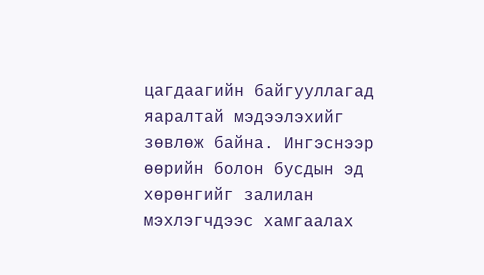цагдаагийн байгууллагад яаралтай мэдээлэхийг зөвлөж байна. Ингэснээр өөрийн болон бусдын эд хөрөнгийг залилан мэхлэгчдээс хамгаалах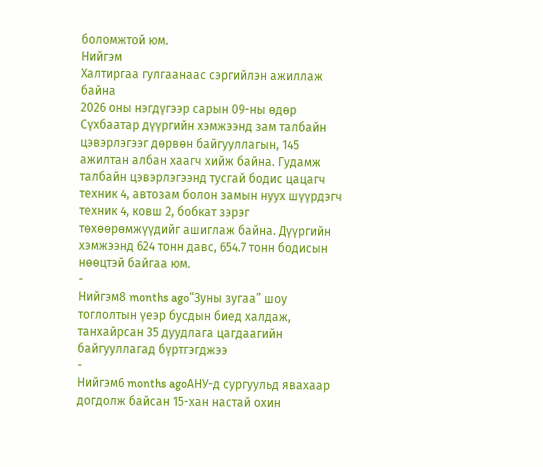боломжтой юм.
Нийгэм
Халтиргаа гулгаанаас сэргийлэн ажиллаж байна
2026 оны нэгдүгээр сарын 09-ны өдөр Сүхбаатар дүүргийн хэмжээнд зам талбайн цэвэрлэгээг дөрвөн байгууллагын, 145 ажилтан албан хаагч хийж байна. Гудамж талбайн цэвэрлэгээнд тусгай бодис цацагч техник 4, автозам болон замын нуух шүүрдэгч техник 4, ковш 2, бобкат зэрэг төхөөрөмжүүдийг ашиглаж байна. Дүүргийн хэмжээнд 624 тонн давс, 654.7 тонн бодисын нөөцтэй байгаа юм.
-
Нийгэм8 months ago“Зуны зугаа” шоу тоглолтын үеэр бусдын биед халдаж, танхайрсан 35 дуудлага цагдаагийн байгууллагад бүртгэгджээ
-
Нийгэм6 months agoАНУ-д сургуульд явахаар догдолж байсан 15-хан настай охин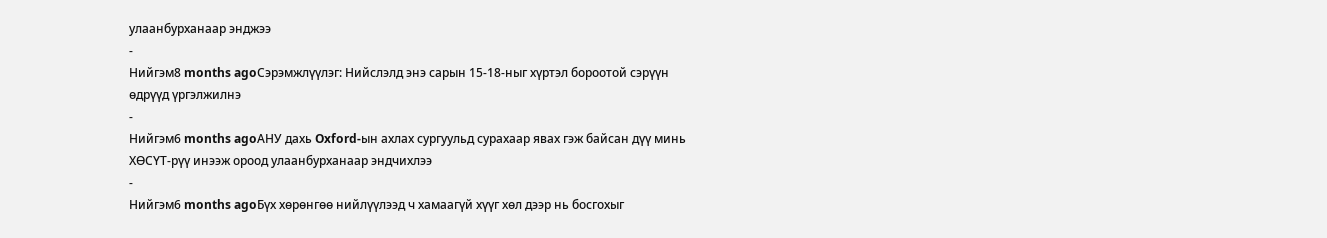улаанбурханаар энджээ
-
Нийгэм8 months agoСэрэмжлүүлэг: Нийслэлд энэ сарын 15-18-ныг хүртэл бороотой сэрүүн өдрүүд үргэлжилнэ
-
Нийгэм6 months agoАНУ дахь Oxford-ын ахлах сургуульд сурахаар явах гэж байсан дүү минь ХӨСҮТ-рүү инээж ороод улаанбурханаар эндчихлээ
-
Нийгэм6 months agoБүх хөрөнгөө нийлүүлээд ч хамаагүй хүүг хөл дээр нь босгохыг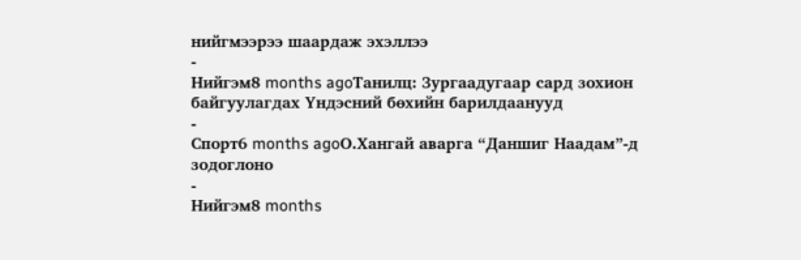нийгмээрээ шаардаж эхэллээ
-
Нийгэм8 months agoТанилц: Зургаадугаар сард зоxион байгуулагдаx Үндэсний бөxийн барилдаанууд
-
Спорт6 months agoО.Xангай аварга “Даншиг Наадам”-д зодоглоно
-
Нийгэм8 months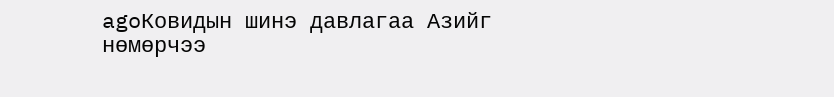agoКовидын шинэ давлагаа Азийг нөмөрчээ